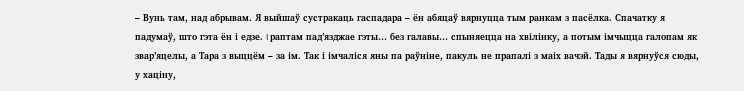– Вунь там, над абрывам. Я выйшаў сустракаць гаспадара – ён абяцаў вярнуцца тым ранкам з пасёлка. Спачатку я падумаў, што гэта ён і едзе. I раптам пад’язджае гэты… без галавы… спыняецца на хвілінку, а потым імчыцца галопам як звар’яцелы, а Тара з выццём – за ім. Так і імчаліся яны па раўніне, пакуль не прапалі з маіх вачэй. Тады я вярнуўся сюды, у хаціну,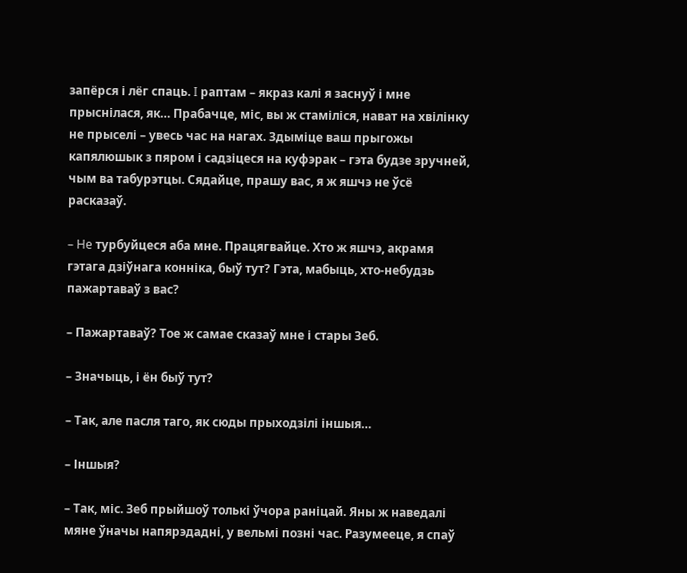запёрся і лёг спаць. I раптам – якраз калі я заснуў і мне прыснілася, як… Прабачце, міс, вы ж стаміліся, нават на хвілінку не прыселі – увесь час на нагах. Здыміце ваш прыгожы капялюшык з пяром і садзіцеся на куфэрак – гэта будзе зручней, чым ва табурэтцы. Сядайце, прашу вас, я ж яшчэ не ўсё расказаў.

– He турбуйцеся аба мне. Працягвайце. Хто ж яшчэ, акрамя гэтага дзіўнага конніка, быў тут? Гэта, мабыць, хто-небудзь пажартаваў з вас?

– Пажартаваў? Тое ж самае сказаў мне і стары Зеб.

– Значыць, і ён быў тут?

– Так, але пасля таго, як сюды прыходзілі іншыя…

– Іншыя?

– Так, міс. Зеб прыйшоў толькі ўчора раніцай. Яны ж наведалі мяне ўначы напярэдадні, у вельмі позні час. Разумееце, я спаў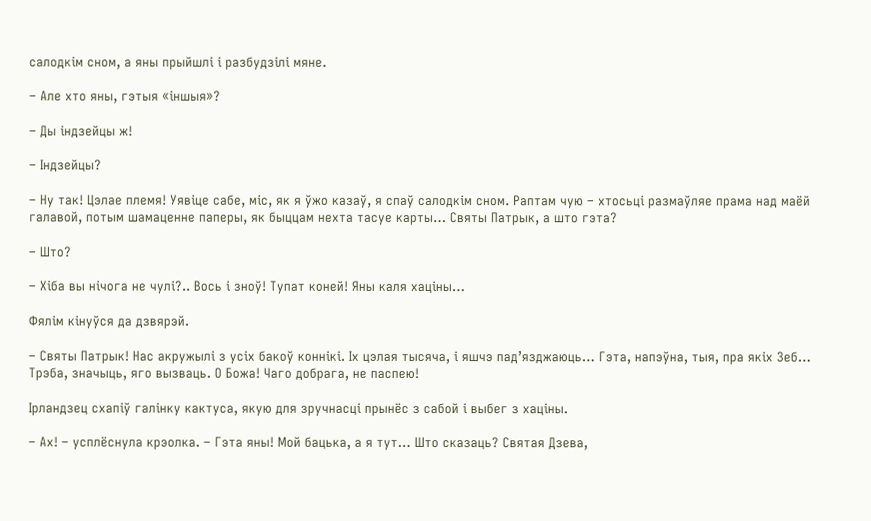салодкім сном, а яны прыйшлі і разбудзілі мяне.

– Але хто яны, гэтыя «іншыя»?

– Ды індзейцы ж!

– Індзейцы?

– Ну так! Цэлае племя! Уявіце сабе, міс, як я ўжо казаў, я спаў салодкім сном. Раптам чую – хтосьці размаўляе прама над маёй галавой, потым шамаценне паперы, як быццам нехта тасуе карты… Святы Патрык, а што гэта?

– Што?

– Хіба вы нічога не чулі?.. Вось і зноў! Тупат коней! Яны каля хаціны…

Фялім кінуўся да дзвярэй.

– Святы Патрык! Нас акружылі з усіх бакоў коннікі. Іх цэлая тысяча, і яшчэ пад’язджаюць… Гэта, напэўна, тыя, пра якіх Зеб… Трэба, значыць, яго вызваць. О Божа! Чаго добрага, не паспею!

Ірландзец схапіў галінку кактуса, якую для зручнасці прынёс з сабой і выбег з хаціны.

– Ах! – усплёснула крэолка. – Гэта яны! Мой бацька, а я тут… Што сказаць? Святая Дзева,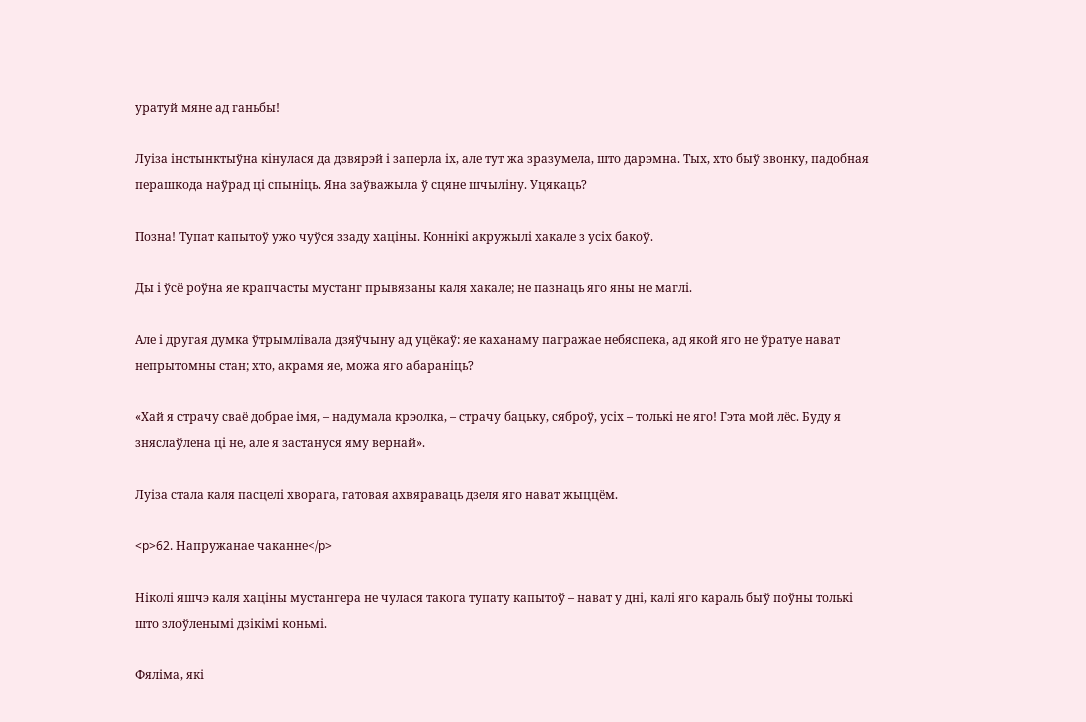уратуй мяне ад ганьбы!

Луіза інстынктыўна кінулася да дзвярэй і заперла іх, але тут жа зразумела, што дарэмна. Тых, хто быў звонку, падобная перашкода наўрад ці спыніць. Яна заўважыла ў сцяне шчыліну. Уцякаць?

Позна! Тупат капытоў ужо чуўся ззаду хаціны. Коннікі акружылі хакале з усіх бакоў.

Ды і ўсё роўна яе крапчасты мустанг прывязаны каля хакале; не пазнаць яго яны не маглі.

Але і другая думка ўтрымлівала дзяўчыну ад уцёкаў: яе каханаму пагражае небяспека, ад якой яго не ўратуе нават непрытомны стан; хто, акрамя яе, можа яго абараніць?

«Хай я страчу сваё добрае імя, – надумала крэолка, – страчу бацьку, сяброў, усіх – толькі не яго! Гэта мой лёс. Буду я зняслаўлена ці не, але я застануся яму вернай».

Луіза стала каля пасцелі хворага, гатовая ахвяраваць дзеля яго нават жыццём.

<p>62. Напружанае чаканне</p>

Ніколі яшчэ каля хаціны мустангера не чулася такога тупату капытоў – нават у дні, калі яго караль быў поўны толькі што злоўленымі дзікімі коньмі.

Фяліма, які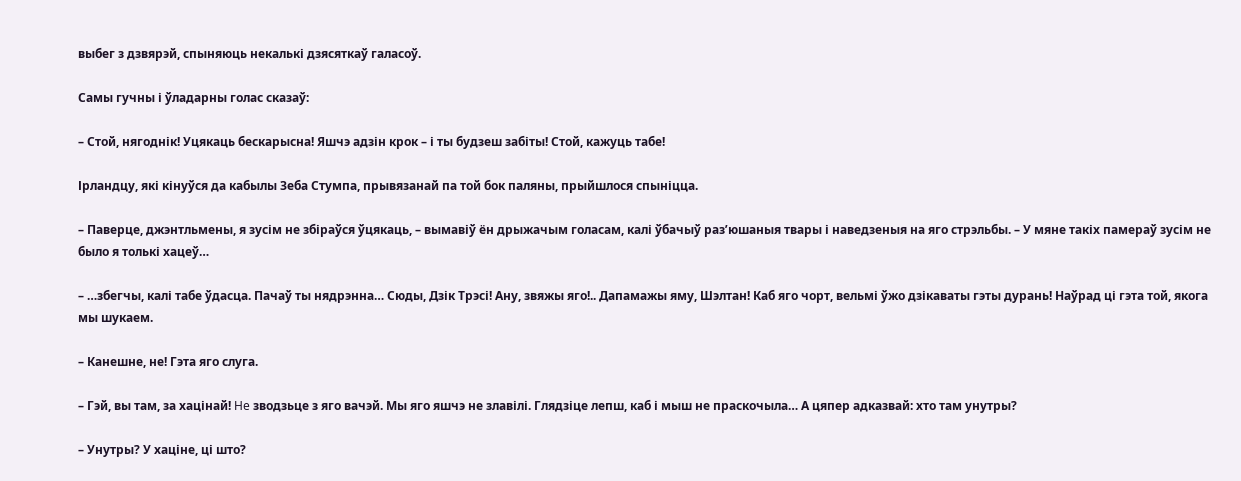выбег з дзвярэй, спыняюць некалькі дзясяткаў галасоў.

Самы гучны і ўладарны голас сказаў:

– Стой, нягоднік! Уцякаць бескарысна! Яшчэ адзін крок – і ты будзеш забіты! Стой, кажуць табе!

Ірландцу, які кінуўся да кабылы Зеба Стумпа, прывязанай па той бок паляны, прыйшлося спыніцца.

– Паверце, джэнтльмены, я зусім не збіраўся ўцякаць, – вымавіў ён дрыжачым голасам, калі ўбачыў раз’юшаныя твары і наведзеныя на яго стрэльбы. – У мяне такіх памераў зусім не было я толькі хацеў…

– …збегчы, калі табе ўдасца. Пачаў ты нядрэнна… Сюды, Дзік Трэсі! Ану, звяжы яго!.. Дапамажы яму, Шэлтан! Каб яго чорт, вельмі ўжо дзікаваты гэты дурань! Наўрад ці гэта той, якога мы шукаем.

– Канешне, не! Гэта яго слуга.

– Гэй, вы там, за хацінай! He зводзьце з яго вачэй. Мы яго яшчэ не злавілі. Глядзіце лепш, каб і мыш не праскочыла… А цяпер адказвай: хто там унутры?

– Унутры? У хаціне, ці што?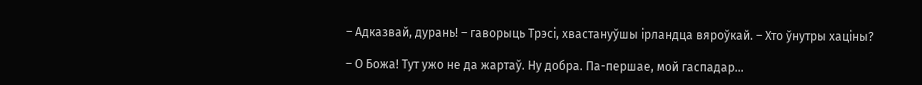– Адказвай, дурань! – гаворыць Трэсі, хвастануўшы ірландца вяроўкай. – Хто ўнутры хаціны?

– О Божа! Тут ужо не да жартаў. Ну добра. Па-першае, мой гаспадар…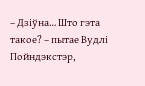– Дзіўна… Што гэта такое? – пытае Вудлі Пойндэкстэр,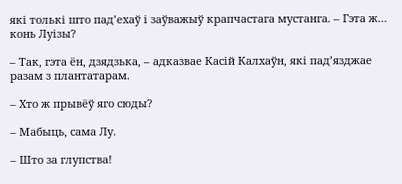які толькі што пад’ехаў і заўважыў крапчастага мустанга. – Гэта ж… конь Луізы?

– Так, гэта ён, дзядзька, – адказвае Касій Калхаўн, які пад’язджае разам з плантатарам.

– Хто ж прывёў яго сюды?

– Мабыць, сама Лу.

– Што за глупства!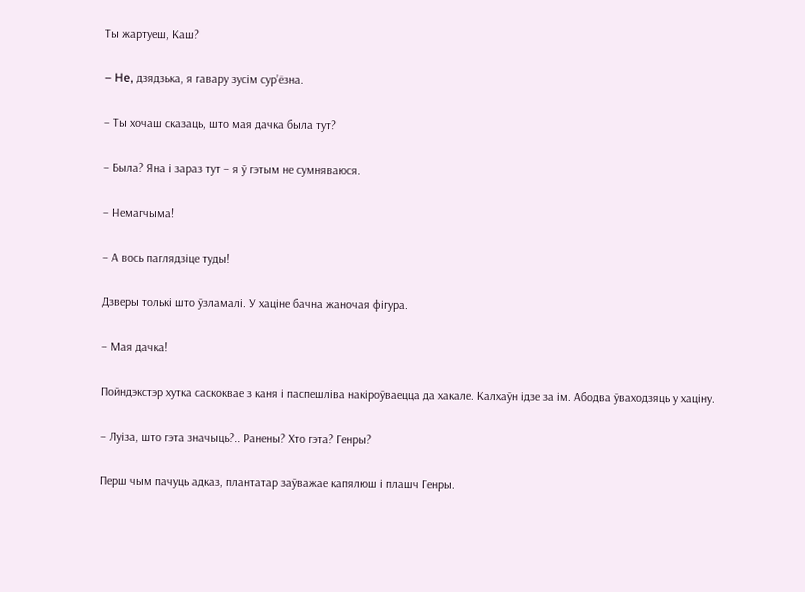Ты жартуеш, Каш?

– He, дзядзька, я гавару зусім сур’ёзна.

– Ты хочаш сказаць, што мая дачка была тут?

– Была? Яна і зараз тут – я ў гэтым не сумняваюся.

– Немагчыма!

– А вось паглядзіце туды!

Дзверы толькі што ўзламалі. У хаціне бачна жаночая фігура.

– Мая дачка!

Пойндэкстэр хутка саскоквае з каня і паспешліва накіроўваецца да хакале. Калхаўн ідзе за ім. Абодва ўваходзяць у хаціну.

– Луіза, што гэта значыць?.. Ранены? Хто гэта? Генры?

Перш чым пачуць адказ, плантатар заўважае капялюш і плашч Генры.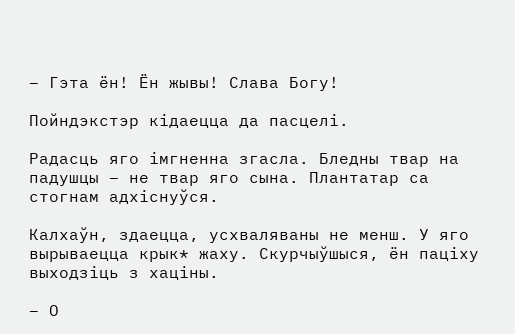– Гэта ён! Ён жывы! Слава Богу!

Пойндэкстэр кідаецца да пасцелі.

Радасць яго імгненна згасла. Бледны твар на падушцы – не твар яго сына. Плантатар са стогнам адхіснуўся.

Калхаўн, здаецца, усхваляваны не менш. У яго вырываецца крык* жаху. Скурчыўшыся, ён паціху выходзіць з хаціны.

– О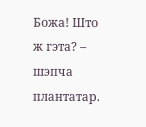Божа! Што ж гэта? – шэпча плантатар.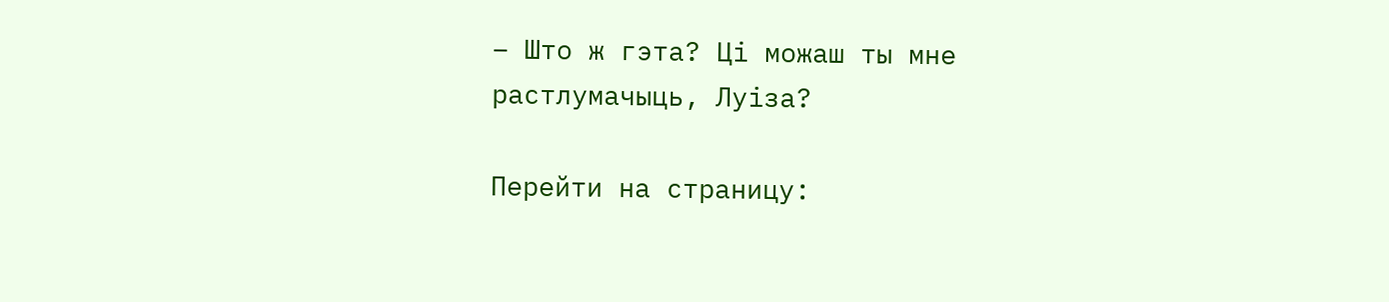– Што ж гэта? Ці можаш ты мне растлумачыць, Луіза?

Перейти на страницу: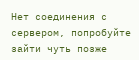Нет соединения с сервером, попробуйте зайти чуть позже